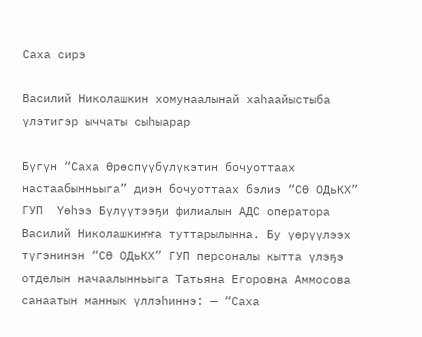Саха сирэ

Василий Николашкин хомунаалынай хаһаайыстыба үлэтигэр ыччаты сыһыарар

Бүгүн “Саха Өрөспүүбүлүкэтин бочуоттаах настаабынньыга” диэн бочуоттаах бэлиэ “СӨ ОДьКХ” ГУП  Үөһээ Бүлүүтээҕи филиалын АДС оператора Василий Николашкиҥҥа туттарылынна. Бу үөрүүлээх түгэнинэн “СӨ ОДьКХ” ГУП персоналы кытта үлэҕэ отделын начаалынньыга Татьяна Егоровна Аммосова санаатын маннык үллэһиннэ: — “Саха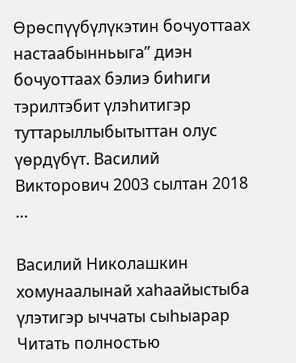Өрөспүүбүлүкэтин бочуоттаах настаабынньыга” диэн бочуоттаах бэлиэ биһиги тэрилтэбит үлэһитигэр туттарыллыбытыттан олус үөрдүбүт. Василий Викторович 2003 сылтан 2018 …

Василий Николашкин хомунаалынай хаһаайыстыба үлэтигэр ыччаты сыһыарар Читать полностью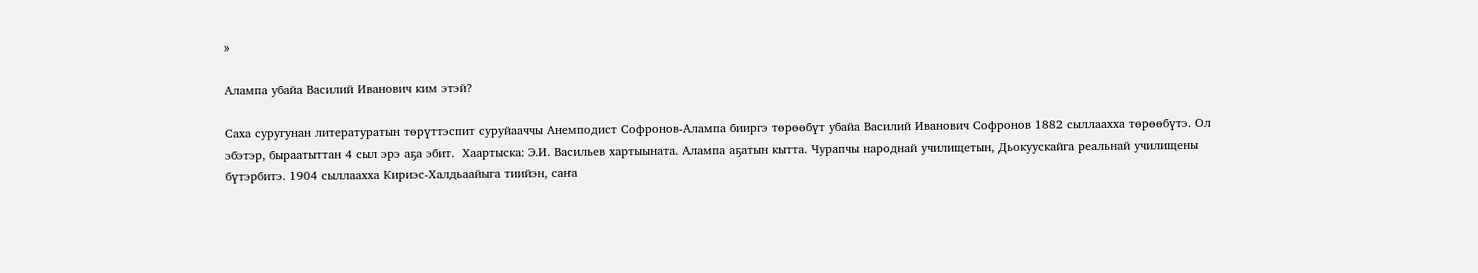»

Алампа убайа Василий Иванович ким этэй?

Саха суругунан литературатын төрүттэспит суруйааччы Анемподист Софронов-Алампа бииргэ төрөөбүт убайа Василий Иванович Софронов 1882 сыллаахха төрөөбүтэ. Ол эбэтэр, быраатыттан 4 сыл эрэ аҕа эбит.  Хаартыска: Э.И. Васильев хартыыната. Алампа аҕатын кытта. Чурапчы народнай училищетын, Дьокуускайга реальнай училищены бүтэрбитэ. 1904 сыллаахха Кириэс-Халдьаайыга тиийэн, саҥа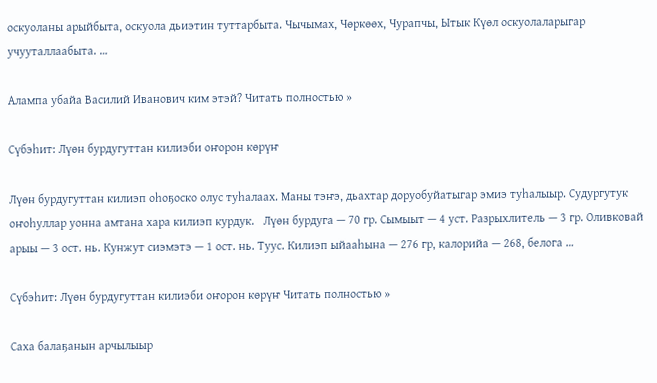оскуоланы арыйбыта, оскуола дьиэтин туттарбыта. Чычымах, Чөркөөх, Чурапчы, Ытык Күөл оскуолаларыгар учууталлаабыта. …

Алампа убайа Василий Иванович ким этэй? Читать полностью »

Сүбэһит: Лүөн бурдугуттан килиэби оҥорон көрүҥ

Лүөн бурдугуттан килиэп оһоҕоско олус туһалаах. Маны тэҥэ, дьахтар доруобуйатыгар эмиэ туһалыыр. Судургутук оҥоһуллар уонна амтана хара килиэп курдук.   Лүөн бурдуга — 70 гр. Сымыыт — 4 уст. Разрыхлитель — 3 гр. Оливковай арыы — 3 ост. нь. Кунжут сиэмэтэ — 1 ост. нь. Туус. Килиэп ыйааһына — 276 гр, калорийа — 268, белога …

Сүбэһит: Лүөн бурдугуттан килиэби оҥорон көрүҥ Читать полностью »

Саха балаҕанын арчылыыр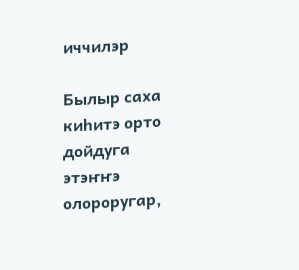иччилэр

Былыр саха киһитэ орто дойдуга этэҥҥэ олороругар,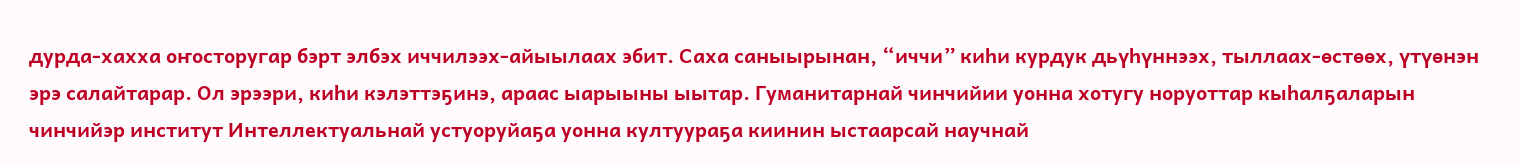дурда-хахха оҥосторугар бэрт элбэх иччилээх-айыылаах эбит. Саха саныырынан, “иччи” киһи курдук дьүһүннээх, тыллаах-өстөөх, үтүөнэн эрэ салайтарар. Ол эрээри, киһи кэлэттэҕинэ, араас ыарыыны ыытар. Гуманитарнай чинчийии уонна хотугу норуоттар кыһалҕаларын чинчийэр институт Интеллектуальнай устуоруйаҕа уонна култуураҕа киинин ыстаарсай научнай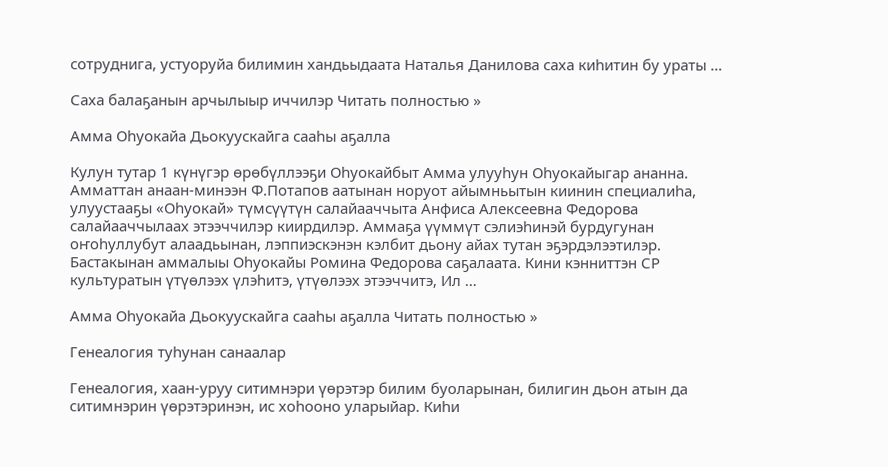сотруднига, устуоруйа билимин хандьыдаата Наталья Данилова саха киһитин бу ураты …

Саха балаҕанын арчылыыр иччилэр Читать полностью »

Амма Оһуокайа Дьокуускайга сааһы аҕалла

Кулун тутар 1 күнүгэр өрөбүллээҕи Оһуокайбыт Амма улууһун Оһуокайыгар ананна. Амматтан анаан-минээн Ф.Потапов аатынан норуот айымньытын киинин специалиһа, улуустааҕы «Оһуокай» түмсүүтүн салайааччыта Анфиса Алексеевна Федорова салайааччылаах этээччилэр киирдилэр. Аммаҕа үүммүт сэлиэһинэй бурдугунан оҥоһуллубут алаадьынан, лэппиэскэнэн кэлбит дьону айах тутан эҕэрдэлээтилэр. Бастакынан аммалыы Оһуокайы Ромина Федорова саҕалаата. Кини кэнниттэн СР культуратын үтүөлээх үлэһитэ, үтүөлээх этээччитэ, Ил …

Амма Оһуокайа Дьокуускайга сааһы аҕалла Читать полностью »

Генеалогия туһунан санаалар

Генеалогия, хаан-уруу ситимнэри үөрэтэр билим буоларынан, билигин дьон атын да ситимнэрин үөрэтэринэн, ис хоһооно уларыйар. Киһи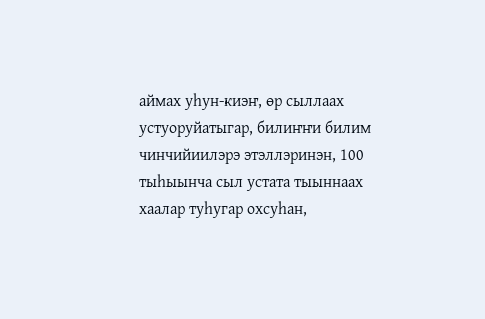аймах уһун-киэҥ, өр сыллаах устуоруйатыгар, билиҥҥи билим чинчийиилэрэ этэллэринэн, 100 тыһыынча сыл устата тыыннаах хаалар туһугар охсуһан,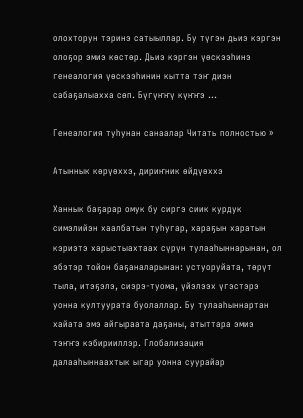олохторун тэринэ сатыыллар. Бу түгэн дьиэ кэргэн олоҕор эмиэ көстөр. Дьиэ кэргэн үөскээһинэ генеалогия үөскээһинин кытта тэҥ диэн сабаҕалыахха сөп. Бүгүҥҥү күҥҥэ …

Генеалогия туһунан санаалар Читать полностью »

Атыннык көрүөххэ, дириҥник өйдүөххэ

Ханнык баҕарар омук бу сиргэ сиик курдук симэлийэн хаалбатын туһугар, хараҕын харатын кэриэтэ харыстыахтаах сүрүн тулааһыннарынан, ол эбэтэр тойон баҕаналарынан: устуоруйата, төрүт тыла, итэҕэлэ, сиэрэ-туома, үйэлээх үгэстэрэ уонна култуурата буолаллар. Бу тулааһыннартан хайата эмэ айгыраата даҕаны, атыттара эмиэ тэҥҥэ кэбирииллэр. Глобализация далааһыннаахтык ыгар уонна суурайар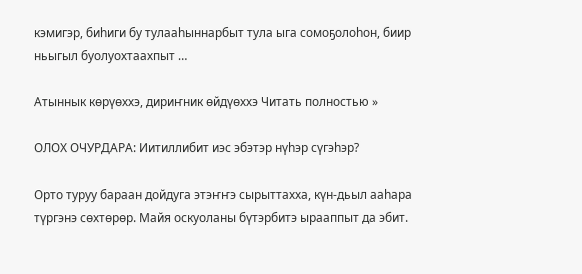кэмигэр, биһиги бу тулааһыннарбыт тула ыга сомоҕолоһон, биир ньыгыл буолуохтаахпыт …

Атыннык көрүөххэ, дириҥник өйдүөххэ Читать полностью »

ОЛОХ ОЧУРДАРА: Иитиллибит иэс эбэтэр нүһэр сүгэһэр?

Орто туруу бараан дойдуга этэҥҥэ сырыттахха, күн-дьыл ааһара түргэнэ сөхтөрөр. Майя оскуоланы бүтэрбитэ ырааппыт да эбит.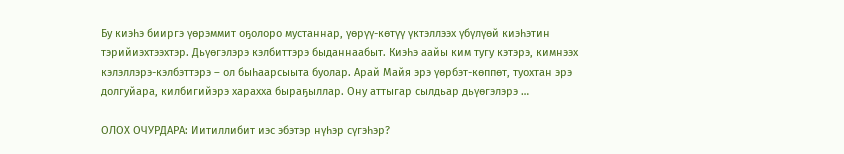Бу киэһэ бииргэ үөрэммит оҕолоро мустаннар, үөрүү-көтүү үктэллээх үбүлүөй киэһэтин тэрийиэхтээхтэр. Дьүөгэлэрэ кэлбиттэрэ быданнаабыт. Киэһэ аайы ким тугу кэтэрэ, кимнээх кэлэллэрэ-кэлбэттэрэ – ол быһаарсыыта буолар. Арай Майя эрэ үөрбэт-көппөт, туохтан эрэ долгуйара, килбигийэрэ харахха быраҕыллар. Ону аттыгар сылдьар дьүөгэлэрэ …

ОЛОХ ОЧУРДАРА: Иитиллибит иэс эбэтэр нүһэр сүгэһэр?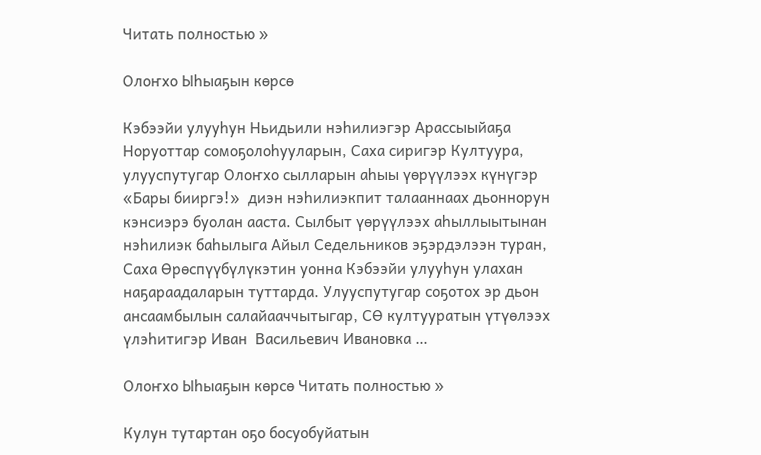Читать полностью »

Олоҥхо Ыһыаҕын көрсө

Кэбээйи улууһун Ньидьили нэһилиэгэр Арассыыйаҕа Норуоттар сомоҕолоһууларын, Саха сиригэр Култуура, улууспутугар Олоҥхо сылларын аһыы үөрүүлээх күнүгэр «Бары бииргэ!»  диэн нэһилиэкпит талааннаах дьоннорун  кэнсиэрэ буолан ааста. Сылбыт үөрүүлээх аһыллыытынан нэһилиэк баһылыга Айыл Седельников эҕэрдэлээн туран, Саха Өрөспүүбүлүкэтин уонна Кэбээйи улууһун улахан наҕараадаларын туттарда. Улууспутугар соҕотох эр дьон ансаамбылын салайааччытыгар, СӨ култууратын үтүөлээх үлэһитигэр Иван  Васильевич Ивановка …

Олоҥхо Ыһыаҕын көрсө Читать полностью »

Кулун тутартан оҕо босуобуйатын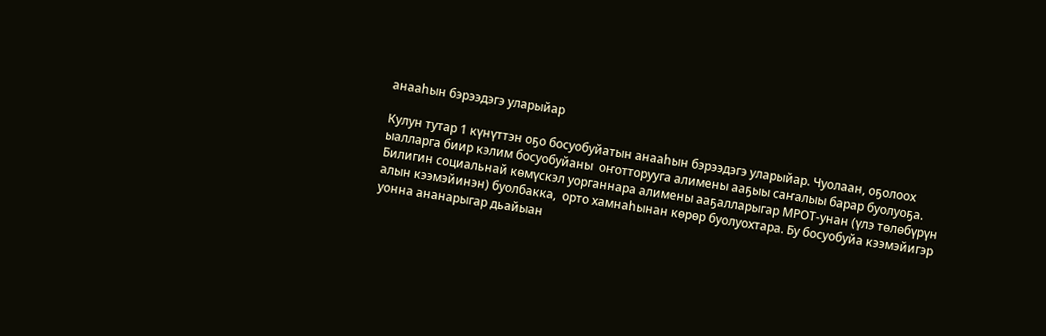анааһын бэрээдэгэ уларыйар

Кулун тутар 1 күнүттэн оҕо босуобуйатын анааһын бэрээдэгэ уларыйар. Чуолаан, оҕолоох ыалларга биир кэлим босуобуйаны  оҥотторууга алимены ааҕыы саҥалыы барар буолуоҕа. Билигин социальнай көмүскэл уорганнара алимены ааҕалларыгар МРОТ-унан (үлэ төлөбүрүн алын кээмэйинэн) буолбакка,  орто хамнаһынан көрөр буолуохтара. Бу босуобуйа кээмэйигэр уонна ананарыгар дьайыан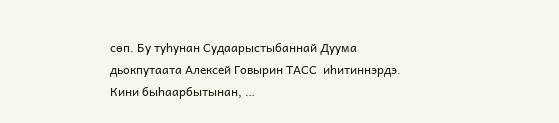сөп. Бу туһунан Судаарыстыбаннай Дуума дьокпутаата Алексей Говырин ТАСС  иһитиннэрдэ. Кини быһаарбытынан, …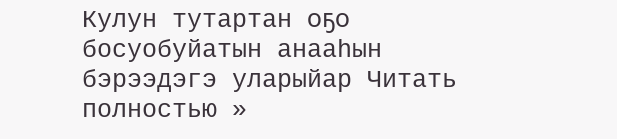Кулун тутартан оҕо босуобуйатын анааһын бэрээдэгэ уларыйар Читать полностью »